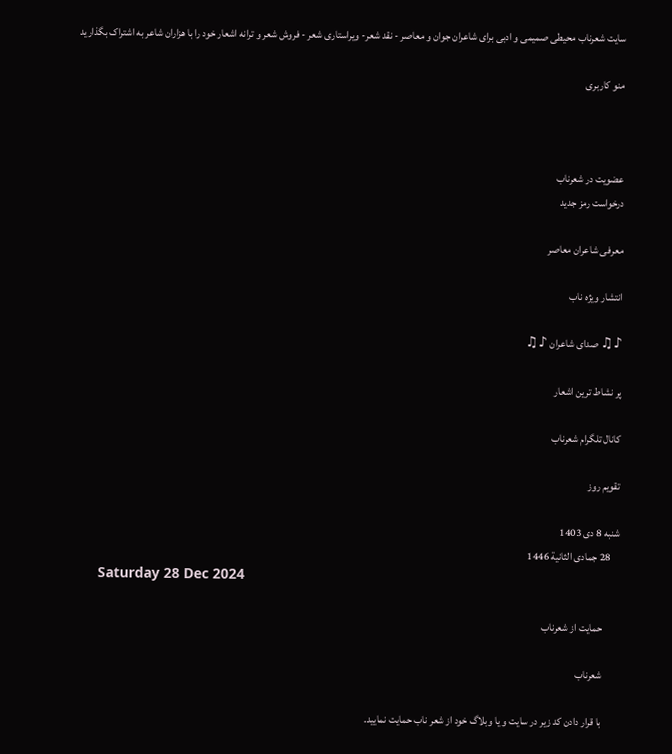سایت شعرناب محیطی صمیمی و ادبی برای شاعران جوان و معاصر - نقد شعر- ویراستاری شعر - فروش شعر و ترانه اشعار خود را با هزاران شاعر به اشتراک بگذارید

منو کاربری



عضویت در شعرناب
درخواست رمز جدید

معرفی شاعران معاصر

انتشار ویژه ناب

♪♫ صدای شاعران ♪♫

پر نشاط ترین اشعار

کانال تلگرام شعرناب

تقویم روز

شنبه 8 دی 1403
    28 جمادى الثانية 1446
      Saturday 28 Dec 2024

        حمایت از شعرناب

        شعرناب

        با قرار دادن کد زير در سايت و يا وبلاگ خود از شعر ناب حمايت نمایید.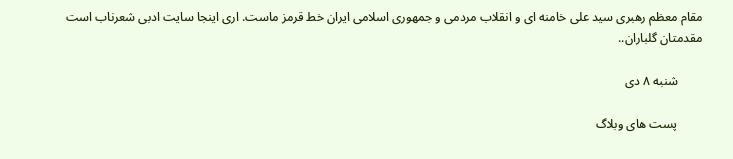مقام معظم رهبری سید علی خامنه ای و انقلاب مردمی و جمهوری اسلامی ایران خط قرمز ماست. اری اینجا سایت ادبی شعرناب است مقدمتان گلباران..

        شنبه ۸ دی

        پست های وبلاگ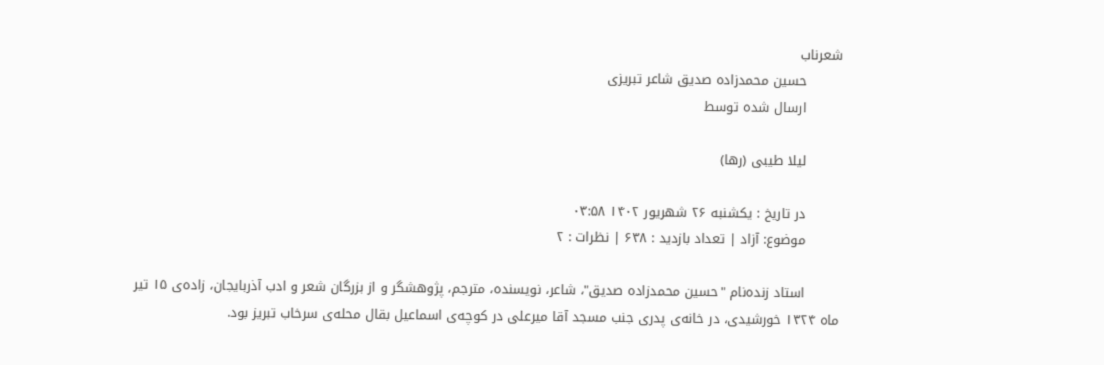شعرناب
        حسین محمدزاده صدیق شاعر تبریزی
        ارسال شده توسط

        لیلا طیبی (رها)

        در تاریخ : يکشنبه ۲۶ شهريور ۱۴۰۲ ۰۳:۵۸
        موضوع: آزاد | تعداد بازدید : ۶۳۸ | نظرات : ۲

        استاد زنده‌نام "حسین محمدزاده صدیق"، شاعر، نویسنده، مترجم، پژوهشگر و از بزرگان شعر و ادب آذربایجان، زاده‌ی ۱۵ تیر ماه ۱۳۲۴ خورشیدی، در خانه‌ی پدری جنب مسجد آقا میرعلی در کوچه‌ی اسماعیل بقال محله‌ی سرخاب تبریز بود.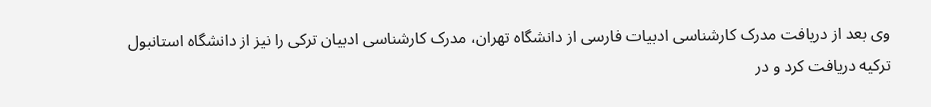وی بعد از دریافت مدرک کارشناسی ادبیات فارسی از دانشگاه تهران، مدرک کارشناسی ادبیان ترکی را نیز از دانشگاه استانبول ترکیه دریافت کرد و در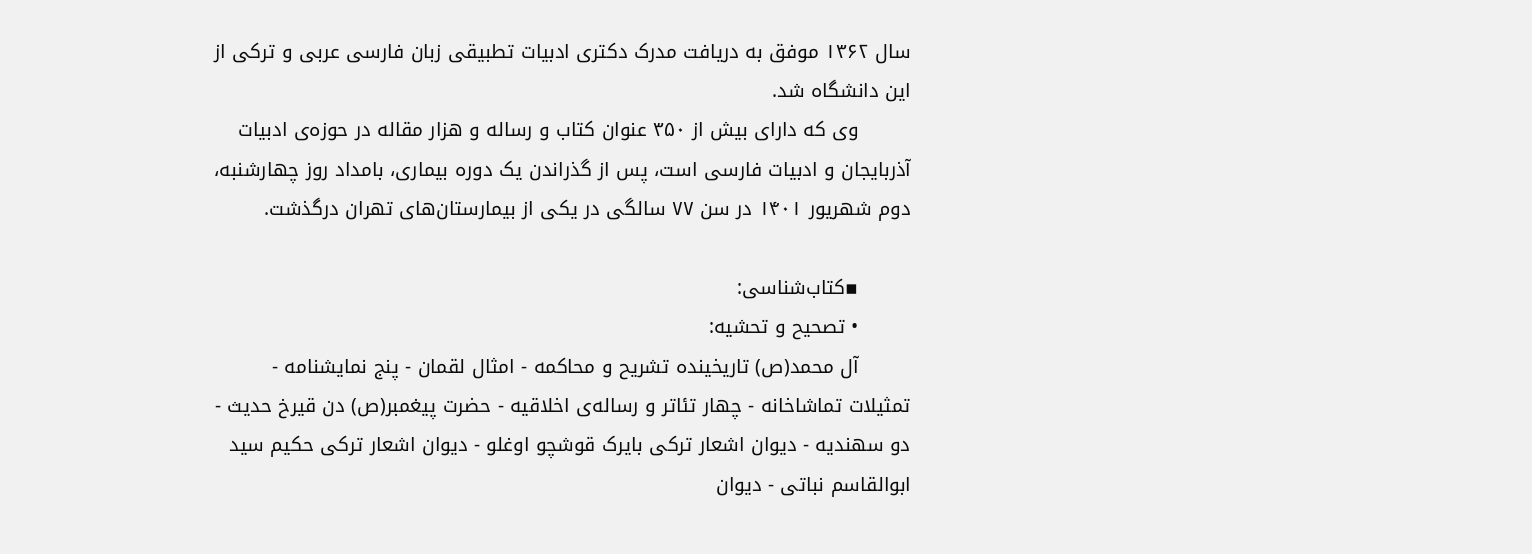سال ۱۳۶۲ موفق به دریافت مدرک دکتری ادبیات تطبیقی زبان فارسی عربی و ترکی از این دانشگاه شد.
        وی که دارای بیش از ۳۵۰ عنوان کتاب و رساله و هزار مقاله در حوزه‌ی ادبیات آذربایجان و ادبیات فارسی است، پس از گذراندن یک دوره بیماری، بامداد روز چهارشنبه، دوم شهریور ۱۴۰۱ در سن ۷۷ سالگی در یکی از بیمارستان‌های تهران درگذشت.

        ▪کتاب‌شناسی:
        • تصحیح و تحشیه:
        آل محمد(ص) تاریخینده تشریح و محاکمه - امثال لقمان - پنج نمایشنامه - تمثیلات تماشاخانه - چهار تئاتر و رساله‌ی اخلاقیه - حضرت پیغمبر(ص) دن قیرخ حدیث - دو سهندیه - دیوان اشعار ترکی بایرک قوشچو اوغلو - دیوان اشعار ترکی حکیم سید ابوالقاسم نباتی - دیوان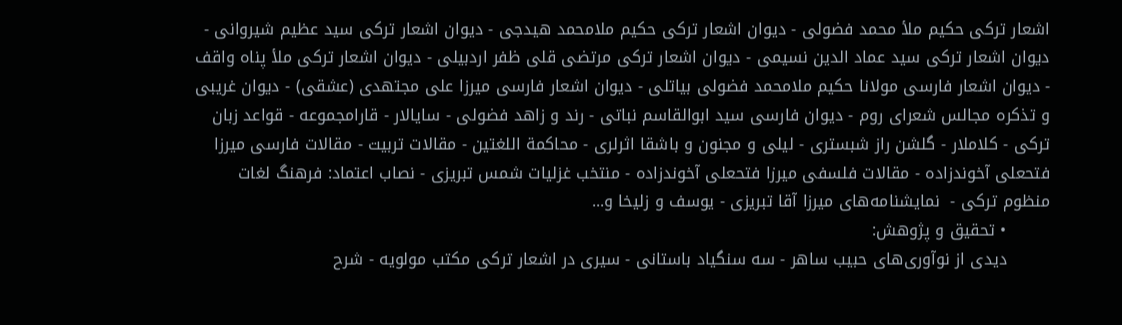اشعار ترکی حکیم ملأ محمد فضولی - دیوان اشعار ترکی حکیم ملامحمد هیدجی - دیوان اشعار ترکی سید عظیم شیروانی - دیوان اشعار ترکی سید عماد الدین نسیمی - دیوان اشعار ترکی مرتضی قلی ظفر اردبیلی - دیوان اشعار ترکی ملأ پناه واقف - دیوان اشعار فارسی مولانا حکیم ملامحمد فضولی بیاتلی - دیوان اشعار فارسی میرزا علی مجتهدی (عشقی) - دیوان غریبی و تذکره مجالس شعرای روم - دیوان فارسی سید ابوالقاسم نباتی - رند و زاهد فضولی - سایالار - قارامجموعه - قواعد زبان ترکی - کلاملار - گلشن راز شبستری - لیلی و مجنون و باشقا اثرلری - محاکمة اللغتین - مقالات تربیت - مقالات فارسی میرزا فتحعلی آخوندزاده - مقالات فلسفی میرزا فتحعلی آخوندزاده - منتخب غزلیات شمس تبریزی - نصاب اعتماد: فرهنگ لغات منظوم ترکی -  نمایشنامه‌های میرزا آقا تبریزی - یوسف و زلیخا و...
        • تحقیق و پژوهش:
        دیدی از نوآوری‌های حبیب ساهر - سه سنگیاد باستانی - سیری در اشعار ترکی مکتب مولویه - شرح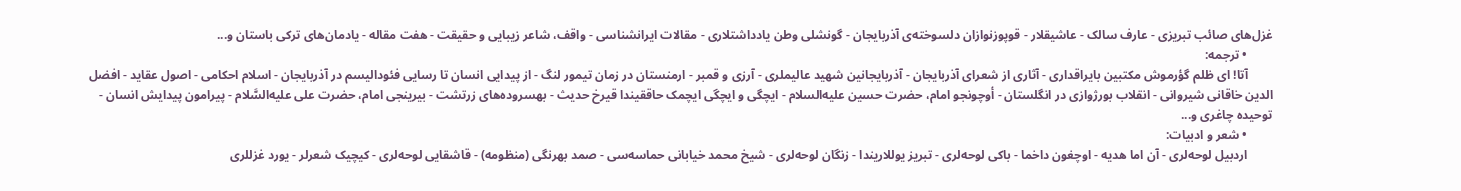غزل‌های صائب تبریزی - عارف سالک - عاشیقلار - قوپوزنوازان دلسوخته‌ی آذربایجان - گونشلی وطن یادداشتلاری - مقالات ایرانشناسی - واقف، شاعر زیبایی و حقیقت - هفت مقاله - یادمان‌های ترکی باستان و...
        • ترجمه:
        آتا! ای ظلم گؤرموش مکتبین بایراقداری - آثاری از شعرای آذربایجان - آذربایجانین شهید عالیملری - آرزی و قمبر - ارمنستان در زمان تیمور لنگ - از پیدایی انسان تا رسایی فئودالیسم در آذربایجان - اسلام احکامی - اصول عقاید - افضل الدین خاقانی شیروانی - انقلاب بورژوازی در انگلستان - أوچونجو امام، حضرت حسین علیه‌السلام - ایچگی و ایچگی ایچمک حاققیندا قیرخ حدیث - بهسروده‌های زرتشت - بیرینجی امام، حضرت علی علیه‌السَّلام - پیرامون پیدایش انسان‌ - توحیده چاغری و...
        • شعر و ادبیات:
        اردبیل لوحه‌لری - آن اما هدیه - اوچغون داخما - باکی لوحه‌لری - تبریز یوللاریندا - زنگان لوحه‌لری - شیخ محمد خیابانی حماسه‌سی - صمد بهرنگی (منظومه) - قاشقایی لوحه‌لری - کیچیک شعرلر - یورد غزللری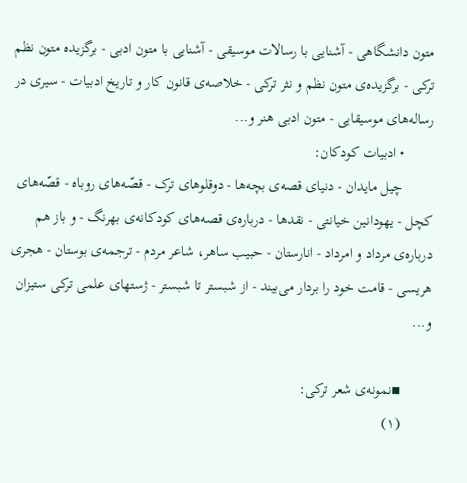متون دانشگاهی - آشنایی با رسالات موسیقی - آشنایی با متون ادبی - برگزیده متون نظم ترکی - برگزیده‌ی متون نظم و نثر ترکی - خلاصه‌ی قانون کار و تاریخ ادبیات - سیری در رساله‌های موسیقایی - متون ادبی هنر و...
        • ادبیات کودکان:
        چیل مایدان - دنیای قصه‌ی بچه‌ها - دوقلوهای ترک - قصّه‌های روباه - قصّه‌های کچل - یهودانین خیانتی - نقدها - درباره‌ی قصه‌های کودکانه‌ی بهرنگ - و باز هم درباره‌ی مرداد و امرداد - انارستان - حبیب ساهر، شاعر مردم - ترجمه‌ی بوستان - هجری هریسی - قامت خود را بردار می‌بیند - از شبستر تا شبستر - ژستهای علمی ترکی ستیزان و...

        ▪نمونه‌ی شعر ترکی:
        (۱)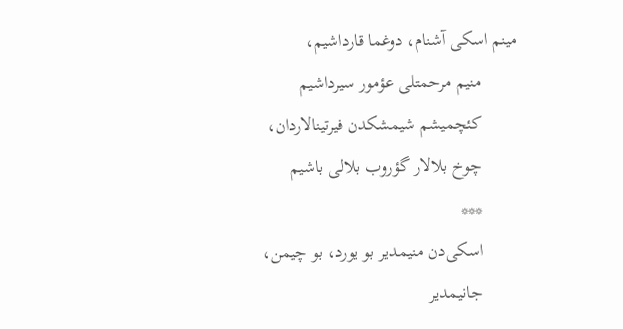مینم اسکی آشنام‌‌‌، دوغما قارداشیم،
        منیم مرحمتلی عؤمور سیرداشیم
        کئچمیشم شیمشکدن فیرتینالاردان،
        چوخ بلالار گؤروب بلالی باشیم
        ***
        اسکی‌دن منیمدیر بو یورد، بو چیمن،
        جانیمدیر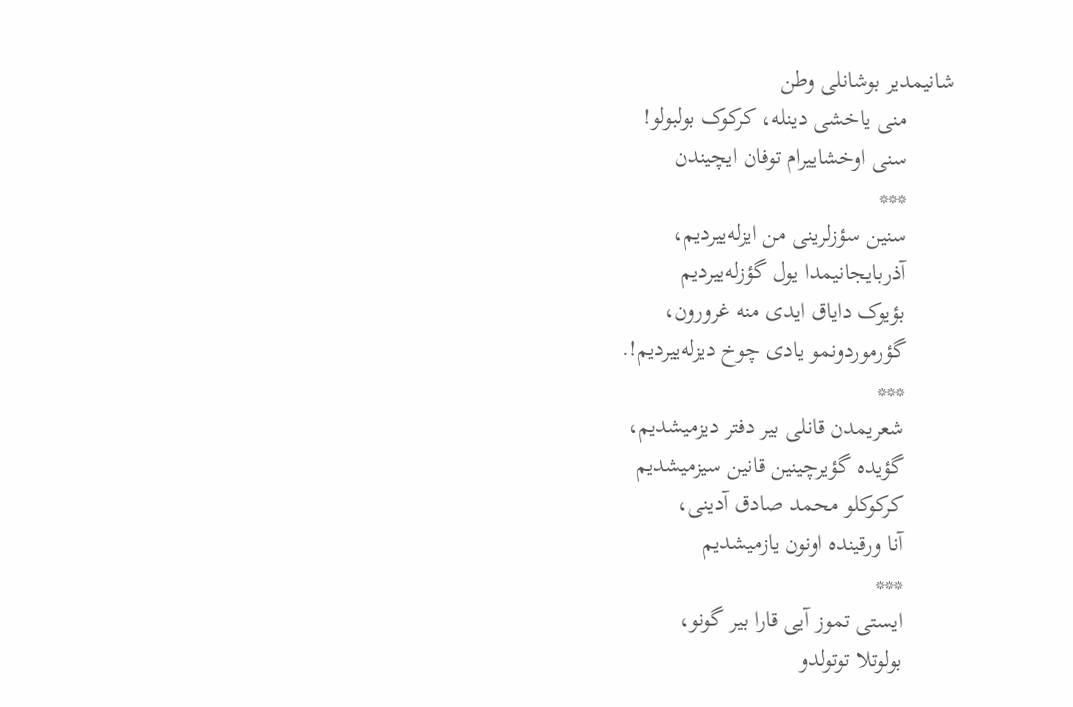شانیمدیر بوشانلی وطن
        منی یاخشی دینله، کرکوک بولبولو!
        سنی اوخشاییرام توفان ایچیندن
        ***
        سنین سؤزلرینی من ایزله‌ییردیم،
        آذربایجانیمدا یول گؤزله‌ییردیم
        بؤیوک دایاق ایدی منه غرورون،
        گؤرموردونمو یادی چوخ دیزله‌ییردیم!.
        ***
        شعریمدن قانلی بیر دفتر دیزمیشدیم،
        گؤیده گؤیرچینین قانین سیزمیشدیم
        کرکوکلو محمد صادق آدینی،
        آنا ورقینده اونون یازمیشدیم
        ***
        ایستی تموز آیی قارا بیر گونو،
        بولوتلا توتولدو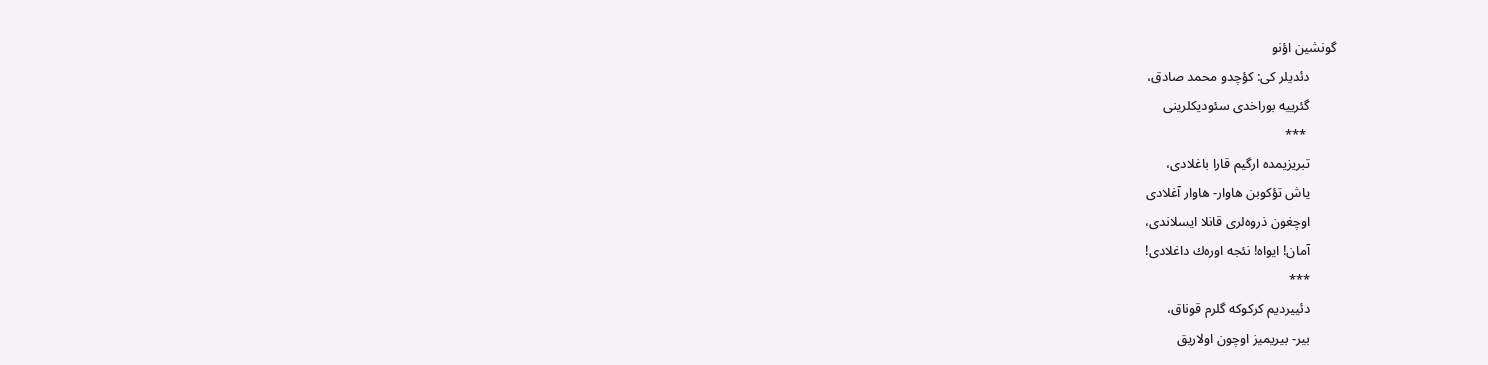گونشین اؤنو
        دئدیلر کی: کؤچدو محمد صادق،
        گئرییه بوراخدی سئودیکلرینی
         ***
        تبریزیمده ارگیم قارا باغلادی،
        یاش تؤکوبن هاوار- هاوار آغلادی
        اوچغون ذروه‌لری قانلا ایسلاندی،
        آمان! ایواه! نئجه اوره‌ك داغلادی!
        ***
        دئییردیم کرکوکه گلرم قوناق،
        بیر- بیریمیز اوچون اولاریق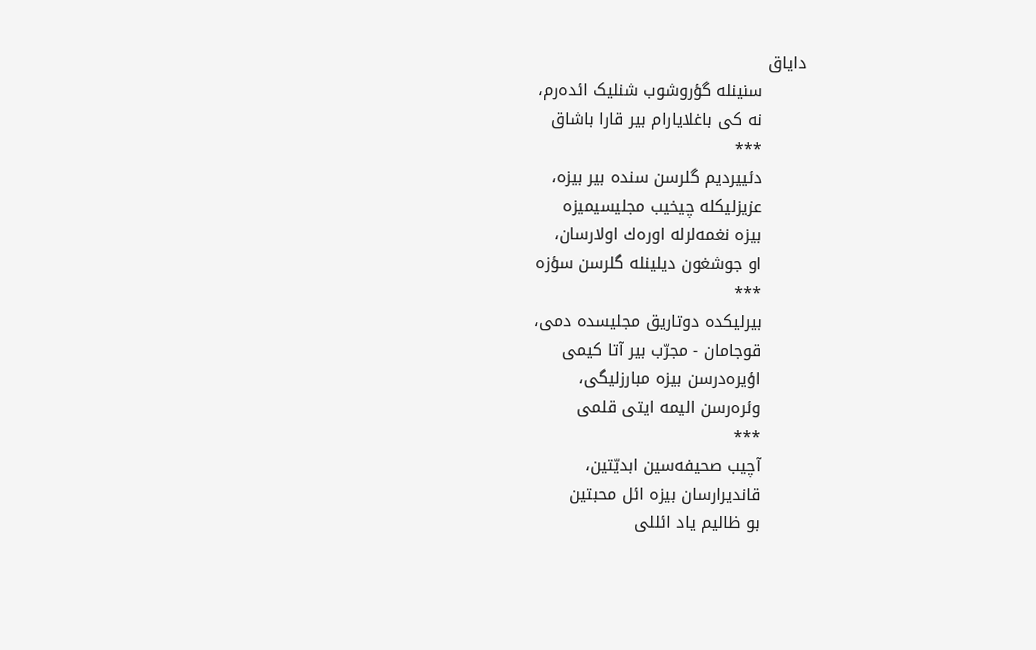دایاق
        سنینله گؤروشوب شنلیک ائده‌رم،
        نه کی باغلایارام بیر قارا باشاق
        ***
        دئییردیم گلرسن سنده بیر بیزه،
        عزیزلیکله چیخیب مجلیسیمیزه
        بیزه نغمه‌لرله اوره‌ك اولارسان،
        او جوشغون دیلینله گلرسن سؤزه
        ***
        بیرلیکده دوتاریق مجلیسده دمی،
        قوجامان - مجرّب بیر آتا کیمی
        اؤیره‌درسن بیزه مبارزلیگی،
        وئره‌رسن الیمه ایتی قلمی‌‌‌
        ***
        آچیب صحیفه‌سین ابدیّتین،
        قاندیرارسان بیزه ائل محبتین
        بو ظالیم یاد ائللی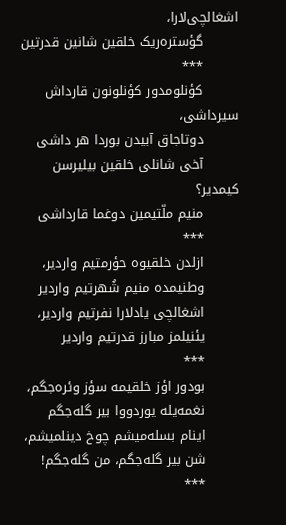اشغالچی‌لارا،
        گؤستره‌ریک خلقین شانین قدرتین
        ***
        کؤنلومدور کؤنلونون قارداش سیرداشی،
        دوتاجاق آبیدن بوردا هر داشی
        آخی شانلی خلقین بیلیرسن کیمدیر‌؟
        منیم ملّتیمین دوغما قارداشی
        ***
        ازلدن خلقیوه حؤرمتیم واردیر،
        وطنیمده منیم شُهرتیم واردیر
        اشغالچی یادلارا نفرتیم واردیر،
        یئنیلمز مبارز قدرتیم واردیر
        ***
        بودور اؤز خلقیمه سؤز وئره‌جگم،
        نغمه‌یله یوردووا بیر گله‌جگم
        اینام بسله‌میشم چوخ دینلمیشم‌‌‌،
        شن بیر گله‌جگم‌‌‌، من گله‌جگم!
        ***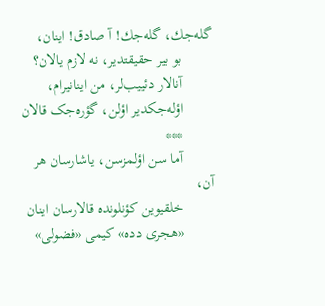گله‌جك، گله‌جك! آ صادق! اینان،
        بو بیر حقیقتدیر، نه لازم یالان؟
        آنالار دئییب‌لر، من اینانیرام،
        اؤله‌جکدیر اؤلن، گؤره‌جک قالان
        ***
        آما سن اؤلمزسن، یاشارسان هر آن،
        خلقیوین کؤنلونده قالارسان اینان
        «هجری دده» کیمی «فضولی»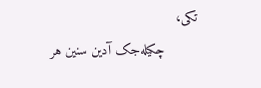تکی،
        چکیله‌جک آدین سنین هر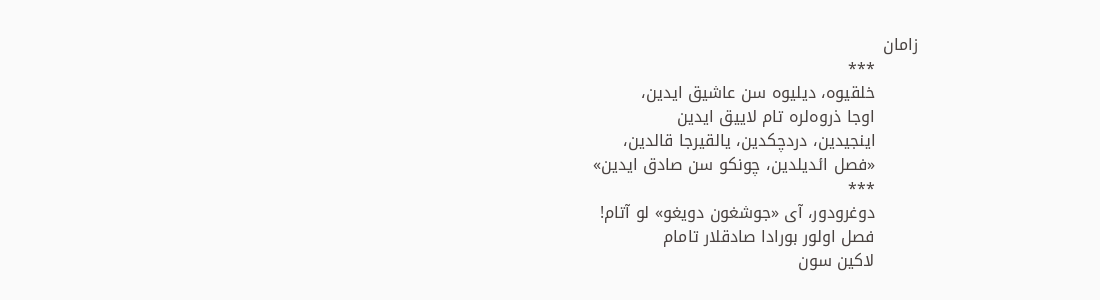زامان
        ***
        خلقیوه، دیلیوه سن عاشیق ایدین‌‌‌،
        اوجا ذروه‌لره تام لاییق ایدین
        اینجیدین، دردچکدین، یالقیرجا قالدین،
        «فصل ائدیلدین، چونکو سن صادق ایدین»
        ***
        دوغرودور، آی «جوشغون دویغو» لو آتام!
        فصل اولور بورادا صادقلار تامام
        لاکین سون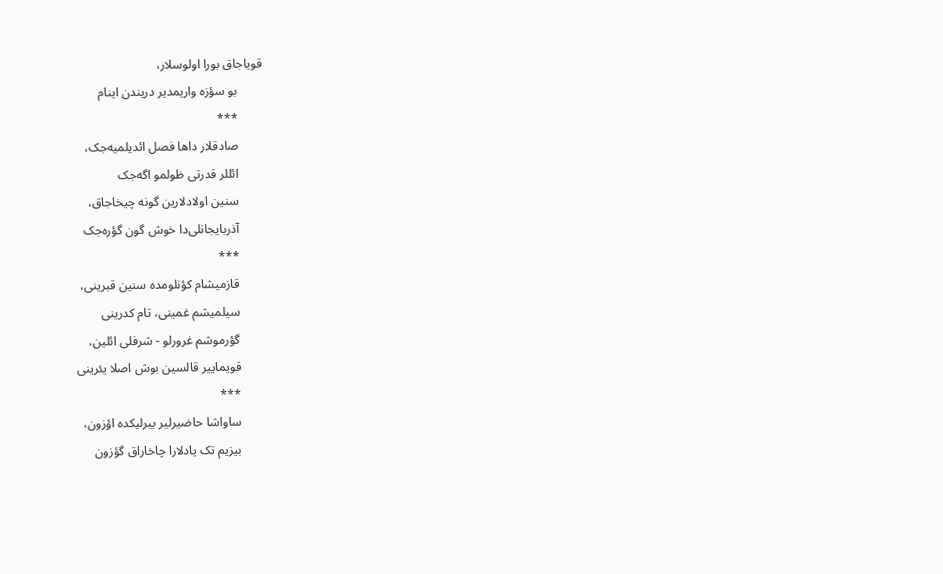قویاجاق بورا اولوسلار،
        بو سؤزه واریمدیر دریندن اینام
        ***
        صادقلار داها فصل ائدیلمیه‌جک،
        ائللر قدرتی ظولمو اگه‌‌‌جک
        سنین اولادلارین گونه چیخاجاق،
        آذربایجانلی‌دا خوش گون گؤره‌جک
        ***
        قازمیشام کؤنلومده سنین قبرینی،
        سیلمیشم غمینی، تام کدرینی
        گؤرموشم غرورلو - شرفلی ائلین،
        قویماییر قالسین بوش اصلا یئرینی
        ***
        ساواشا حاضیرلیر بیرلیکده اؤزون،
        بیزیم تک یادلارا چاخاراق گؤزون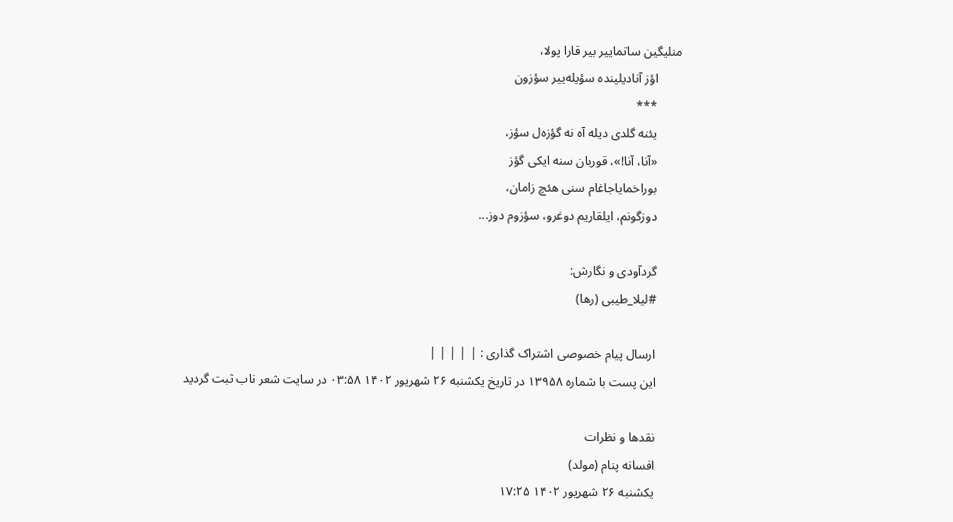منلیگین ساتماییر بیر قارا پولا،
        اؤز آنادیلینده سؤیله‌ییر سؤزون
        ***
        یئنه گلدی دیله آه نه گؤزه‌ل سؤز،
        «آنا‌‌‌، آنا!»، قوربان سنه ایکی گؤز
        بوراخمایاجاغام سنی هئچ زامان،
        دوزگونم، ایلقاریم دوغرو، سؤزوم دوز‌‌‌...

        گردآودی و نگارش:
        #لیلا_طیبی (رها)

        ارسال پیام خصوصی اشتراک گذاری : | | | | |
        این پست با شماره ۱۳۹۵۸ در تاریخ يکشنبه ۲۶ شهريور ۱۴۰۲ ۰۳:۵۸ در سایت شعر ناب ثبت گردید

        نقدها و نظرات
        افسانه پنام (مولد)
        يکشنبه ۲۶ شهريور ۱۴۰۲ ۱۷:۲۵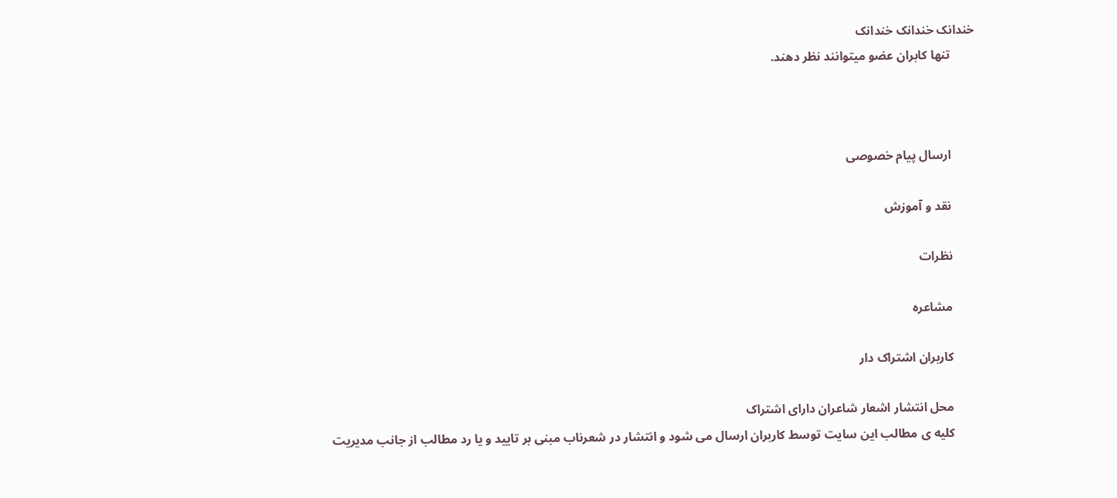خندانک خندانک خندانک
        تنها کابران عضو میتوانند نظر دهند.



        ارسال پیام خصوصی

        نقد و آموزش

        نظرات

        مشاعره

        کاربران اشتراک دار

        محل انتشار اشعار شاعران دارای اشتراک
        کلیه ی مطالب این سایت توسط کاربران ارسال می شود و انتشار در شعرناب مبنی بر تایید و یا رد مطالب از جانب مدیریت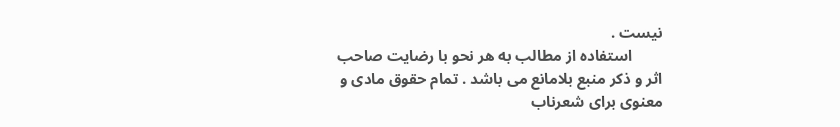نیست .
        استفاده از مطالب به هر نحو با رضایت صاحب اثر و ذکر منبع بلامانع می باشد . تمام حقوق مادی و معنوی برای شعرناب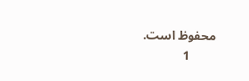محفوظ است.
        1